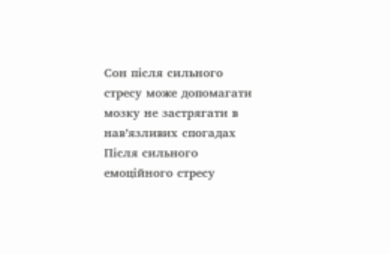Сон після сильного стресу може допомагати мозку не застрягати в нав’язливих спогадах
Після сильного емоційного стресу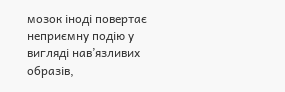мозок іноді повертає неприємну подію у вигляді нав’язливих образів,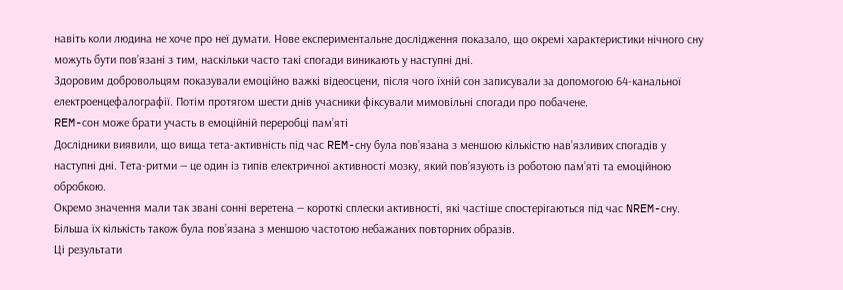навіть коли людина не хоче про неї думати. Нове експериментальне дослідження показало, що окремі характеристики нічного сну можуть бути пов’язані з тим, наскільки часто такі спогади виникають у наступні дні.
Здоровим добровольцям показували емоційно важкі відеосцени, після чого їхній сон записували за допомогою 64-канальної електроенцефалографії. Потім протягом шести днів учасники фіксували мимовільні спогади про побачене.
REM-сон може брати участь в емоційній переробці пам’яті
Дослідники виявили, що вища тета-активність під час REM-сну була пов’язана з меншою кількістю нав’язливих спогадів у наступні дні. Тета-ритми — це один із типів електричної активності мозку, який пов’язують із роботою пам’яті та емоційною обробкою.
Окремо значення мали так звані сонні веретена — короткі сплески активності, які частіше спостерігаються під час NREM-сну. Більша їх кількість також була пов’язана з меншою частотою небажаних повторних образів.
Ці результати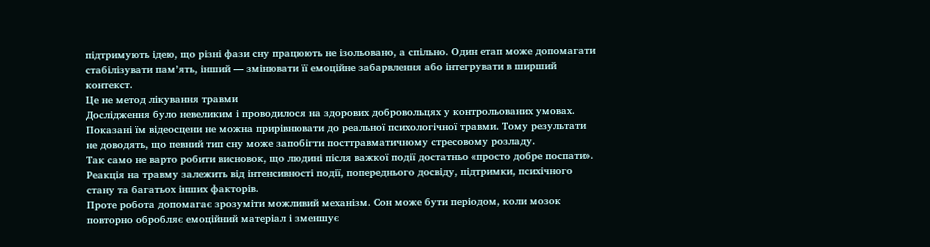підтримують ідею, що різні фази сну працюють не ізольовано, а спільно. Один етап може допомагати стабілізувати пам’ять, інший — змінювати її емоційне забарвлення або інтегрувати в ширший контекст.
Це не метод лікування травми
Дослідження було невеликим і проводилося на здорових добровольцях у контрольованих умовах. Показані їм відеосцени не можна прирівнювати до реальної психологічної травми. Тому результати не доводять, що певний тип сну може запобігти посттравматичному стресовому розладу.
Так само не варто робити висновок, що людині після важкої події достатньо «просто добре поспати». Реакція на травму залежить від інтенсивності події, попереднього досвіду, підтримки, психічного стану та багатьох інших факторів.
Проте робота допомагає зрозуміти можливий механізм. Сон може бути періодом, коли мозок повторно обробляє емоційний матеріал і зменшує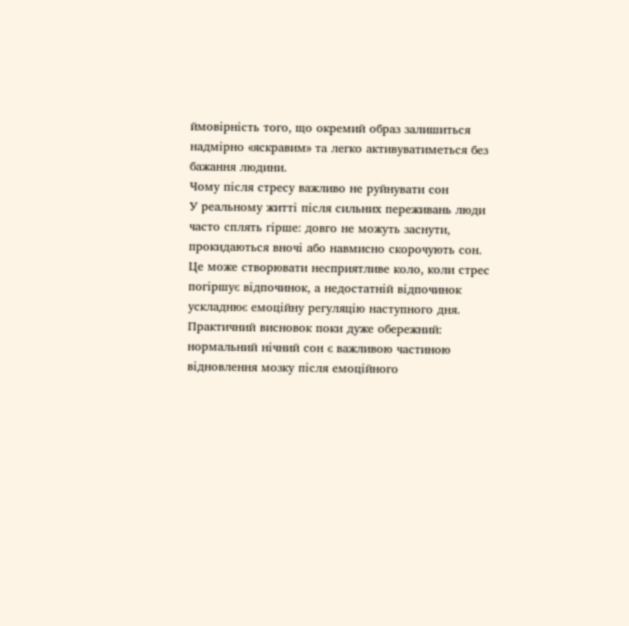ймовірність того, що окремий образ залишиться надмірно «яскравим» та легко активуватиметься без бажання людини.
Чому після стресу важливо не руйнувати сон
У реальному житті після сильних переживань люди часто сплять гірше: довго не можуть заснути, прокидаються вночі або навмисно скорочують сон. Це може створювати несприятливе коло, коли стрес погіршує відпочинок, а недостатній відпочинок ускладнює емоційну регуляцію наступного дня.
Практичний висновок поки дуже обережний: нормальний нічний сон є важливою частиною відновлення мозку після емоційного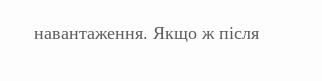навантаження. Якщо ж після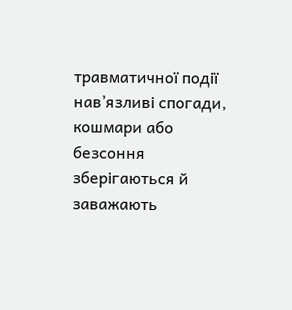травматичної події нав’язливі спогади, кошмари або безсоння зберігаються й заважають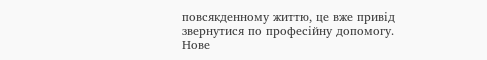повсякденному життю, це вже привід звернутися по професійну допомогу.
Нове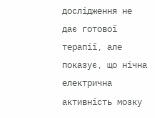дослідження не дає готової терапії, але показує, що нічна електрична активність мозку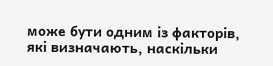може бути одним із факторів, які визначають, наскільки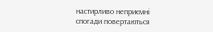настирливо неприємні спогади повертаються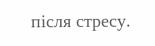після стресу.